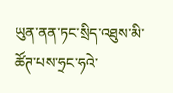ཡུན་ནན་ཏང་སྲིད་འཐུས་མི་ཚོཊ་པས་ཧྲང་ཧའེ་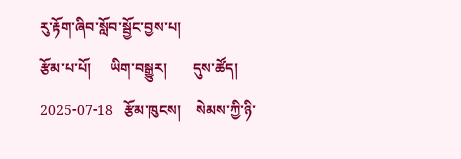རུ་རྟོག་ཞིབ་སློབ་སྦྱོང་བྱས་པ།
རྩོམ་པ་པོ།     ཡིག་བསྒྱུར།       དུས་ཚོད།   2025-07-18   རྩོམ་ཁུངས།    སེམས་ཀྱི་ཉི་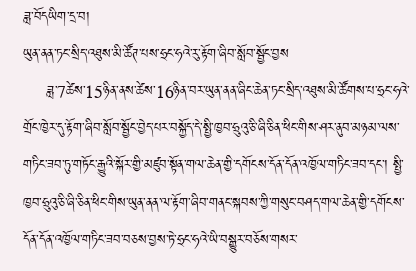ཟླ་བོདཡིག་དྲ་བ།
ཡུན་ནན་ཏང་སྲིད་འཐུས་མི་ཚོཊ་པས་ཧྲང་ཧའེ་རུ་རྟོག་ཞིབ་སློབ་སྦྱོང་བྱས
     ཟླ་7ཚེས་15ཉིན་ནས་ཚེས་16ཉིན་བར་ཡུན་ནན་ཞིང་ཆེན་ཏང་སྲིད་འཐུས་མི་ཚོགས་པ་ཧྲང་ཧའེ་གྲོང་ཁྱེར་དུ་རྟོག་ཞིབ་སློབ་སྦྱོང་བྱེད་པར་བསྐྱོད་དེ་སྤྱི་ཁྱབ་ཧྲུའུ་ཅི་ཞི་ཅིན་ཕིང་གིས་ཤར་ནུབ་མཉམ་ལས་གཏིང་ཟབ་ཏུ་གཏོང་རྒྱུའི་སྐོར་གྱི་མཛུབ་སྟོན་གལ་ཆེན་གྱི་དགོངས་དོན་དོན་འཁྱོལ་གཏིང་ཟབ་དང་། སྤྱི་ཁྱབ་ཧྲུའུ་ཅི་ཞི་ཅིན་ཕིང་གིས་ཡུན་ནན་ལ་རྟོག་ཞིབ་གནང་སྐབས་ཀྱི་གསུང་བཤད་གལ་ཆེན་གྱི་དགོངས་དོན་དོན་འཁྱོལ་གཏིང་ཟབ་བཅས་བྱས་ཏེ་ཧྲང་ཧའེ་ཡི་བསྒྱུར་བཅོས་གསར་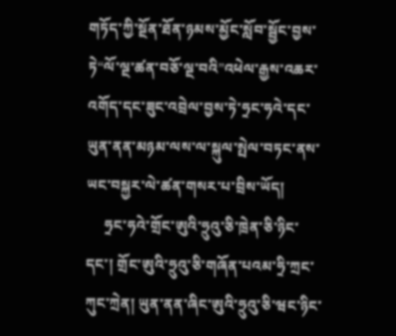གཏོད་ཀྱི་སྔོན་ཐོན་ཉམས་མྱོང་སློབ་སྦྱོང་བྱས་ཏེ“ལོ་ལྔ་ཚན་བཅོ་ལྔ་བའི”འཕེལ་རྒྱས་འཆར་འགོད་དང་ཟུང་འབྲེལ་བྱས་ཏེ་ཧྲང་ཧའེ་དང་ཡུན་ནན་མཉམ་ལས་ལ་སྐུལ་སྤེལ་བཏང་ནས་ཡང་བསྐྱར་ལེ་ཚན་གསར་པ་བྲིས་ཡོད།
     ཧྲང་ཧའེ་གྲོང་ཨུའི་ཧྲུའུ་ཅི་ཁྲེན་ཅི་ཉིང་དང་། གྲོང་ཨུའི་ཧྲུའུ་ཅི་གཞོན་པའམ་ཧྲི་ཀྲང་ཀུང་ཀྲེན། ཡུན་ནན་ཞིང་ཨུའི་ཧྲུའུ་ཅི་ཝང་ཉིང་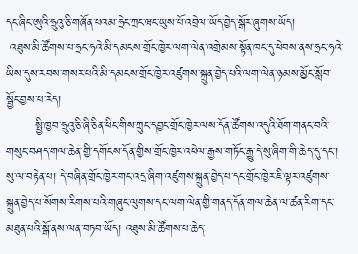དང་ཞིང་ཨུའི་ཧྲུའུ་ཅི་གཞོན་པའམ་ཧྲེང་ཀྲང་ཝང་ཡུས་པོ་འབྲེལ་ཡོད་བྱེད་སྒོར་ཞུགས་ཡོད།
 འཐུས་མི་ཚོགས་པ་ཧྲང་ཧའེ་མི་དམངས་གྲོང་ཁྱེར་ལག་ལེན་འགྲེམས་སྟོན་ཁང་དུ་ཕེབས་ནས་ཧྲང་ཧའེ་ཡིས་དུས་རབས་གསར་པའི་མི་དམངས་གྲོང་ཁྱེར་འཛུགས་སྐྲུན་བྱེད་པའི་ལག་ལེན་ཉམས་མྱོང་སློབ་སྦྱོང་བྱས་པ་རེད།
       སྤྱི་ཁྱབ་ཧྲུའུ་ཅི་ཞི་ཅིན་ཕིང་གིས་ཀྲུང་དབྱང་གྲོང་ཁྱེར་ལས་དོན་ཚོགས་འདུའི་ཐོག་གནང་བའི་གསུང་བཤད་གལ་ཆེན་གྱི་དགོངས་དོན་གྱིས་གྲོང་ཁྱེར་འཕེལ་རྒྱས་གཏོང་རྒྱུ་དེ་སུ་ཞིག་གི་ཆེད་དུ་དང་། སུ་ལ་བརྟེན་པ། དེ་བཞིན་གྲོང་ཁྱེར་གང་འདྲ་ཞིག་འཛུགས་སྐྲུན་བྱེད་པ་དང་གྲོང་ཁྱེར་ཇི་ལྟར་འཛུགས་སྐྲུན་བྱེད་པ་སོགས་རིགས་པའི་གཞུང་ལུགས་དང་ལག་ལེན་གྱི་གནད་དོན་གལ་ཆེན་ལ་ཚན་རིག་དང་མཐུན་པའི་སྒོ་ནས་ལན་བཏབ་ཡོད། འཐུས་མི་ཚོགས་པ་ཆེད་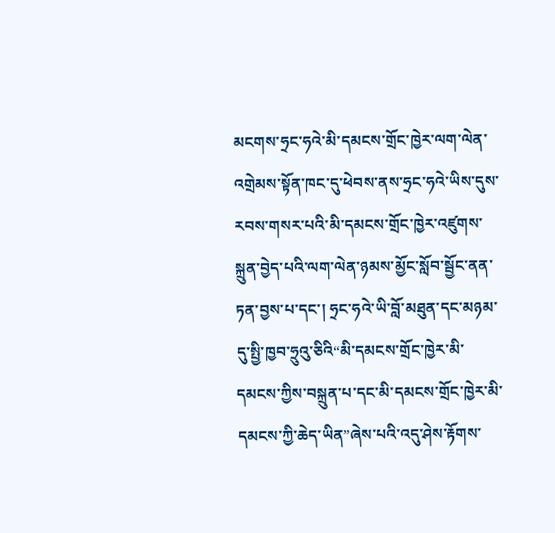མངགས་ཧྲང་ཧའེ་མི་དམངས་གྲོང་ཁྱེར་ལག་ལེན་འགྲེམས་སྟོན་ཁང་དུ་ཕེབས་ནས་ཧྲང་ཧའེ་ཡིས་དུས་རབས་གསར་པའི་མི་དམངས་གྲོང་ཁྱེར་འཛུགས་སྐྲུན་བྱེད་པའི་ལག་ལེན་ཉམས་མྱོང་སློབ་སྦྱོང་ནན་ཏན་བྱས་པ་དང་། ཧྲང་ཧའེ་ཡི་བློ་མཐུན་དང་མཉམ་དུ་སྤྱི་ཁྱབ་ཧྲུའུ་ཅིའི“མི་དམངས་གྲོང་ཁྱེར་མི་དམངས་ཀྱིས་བསྐྲུན་པ་དང་མི་དམངས་གྲོང་ཁྱེར་མི་དམངས་ཀྱི་ཆེད་ཡིན”ཞེས་པའི་འདུ་ཤེས་རྟོགས་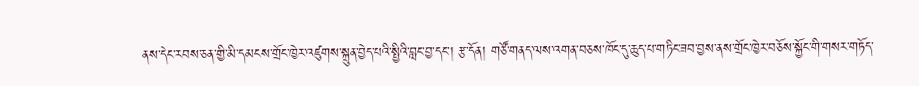ནས་དེང་རབས་ཅན་གྱི་མི་དམངས་གྲོང་ཁྱེར་འཛུགས་སྐྲུན་བྱེད་པའི་སྤྱིའི་བླང་བྱ་དང་། རྩ་དོན། གཙོ་གནད་ལས་འགན་བཅས་ཁོང་དུ་ཆུད་པ་གཏིང་ཟབ་བྱས་ནས་གྲོང་ཁྱེར་བཅོས་སྐྱོང་གི་གསར་གཏོད་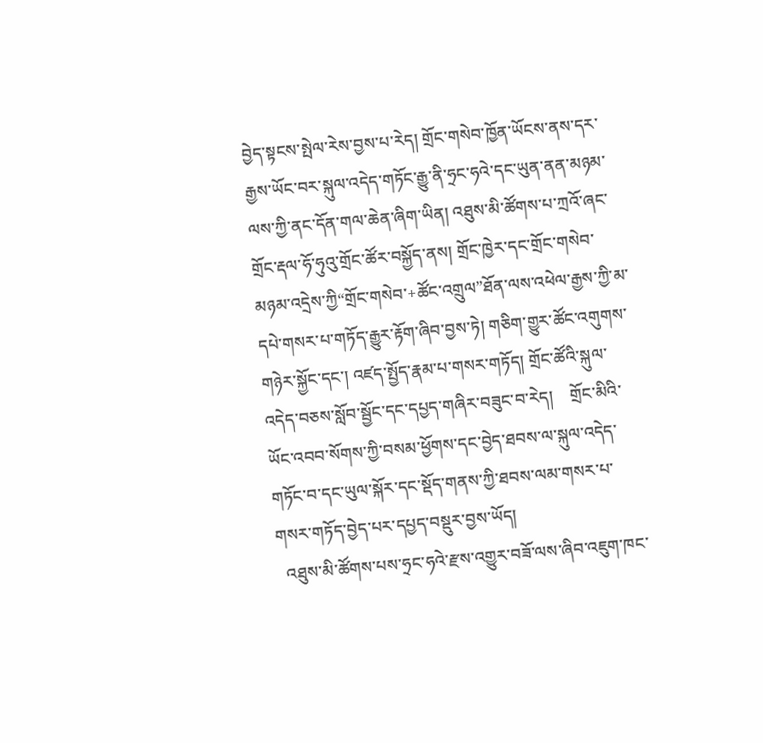བྱེད་སྟངས་སྤེལ་རེས་བྱས་པ་རེད། གྲོང་གསེབ་ཁྱོན་ཡོངས་ནས་དར་རྒྱས་ཡོང་བར་སྐུལ་འདེད་གཏོང་རྒྱུ་ནི་ཧྲང་ཧའེ་དང་ཡུན་ནན་མཉམ་ལས་ཀྱི་ནང་དོན་གལ་ཆེན་ཞིག་ཡིན། འཐུས་མི་ཚོགས་པ་ཀྲའོ་ཞང་གྲོང་རྡལ་ཧོ་ཧུའུ་གྲོང་ཚོར་བསྐྱོད་ནས། གྲོང་ཁྱེར་དང་གྲོང་གསེབ་མཉམ་འདྲེས་ཀྱི“གྲོང་གསེབ་+ཚོང་འགྲུལ”ཐོན་ལས་འཕེལ་རྒྱས་ཀྱི་མ་དཔེ་གསར་པ་གཏོད་རྒྱུར་རྟོག་ཞིབ་བྱས་ཏེ། གཅིག་གྱུར་ཚོང་འགུགས་གཉེར་སྐྱོང་དང་། འཛད་སྤྱོད་རྣམ་པ་གསར་གཏོད། གྲོང་ཚོའི་སྐུལ་འདེད་བཅས་སློབ་སྦྱོང་དང་དཔྱད་གཞིར་བཟུང་བ་རེད།    གྲོང་མིའི་ཡོང་འབབ་སོགས་ཀྱི་བསམ་ཕྱོགས་དང་བྱེད་ཐབས་ལ་སྐུལ་འདེད་གཏོང་བ་དང་ཡུལ་སྐོར་དང་སྡོད་གནས་ཀྱི་ཐབས་ལམ་གསར་པ་གསར་གཏོད་བྱེད་པར་དཔྱད་བསྡུར་བྱས་ཡོད།
  འཐུས་མི་ཚོགས་པས་ཧྲང་ཧའེ་རྫས་འགྱུར་བཟོ་ལས་ཞིབ་འཇུག་ཁང་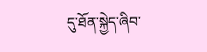དུ་ཐོན་སྐྱེད་ཞིབ་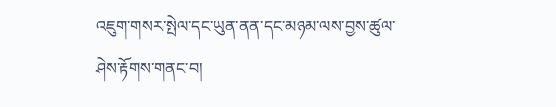འཇུག་གསར་སྤེལ་དང་ཡུན་ནན་དང་མཉམ་ལས་བྱས་ཚུལ་ཤེས་རྟོགས་གནང་བ།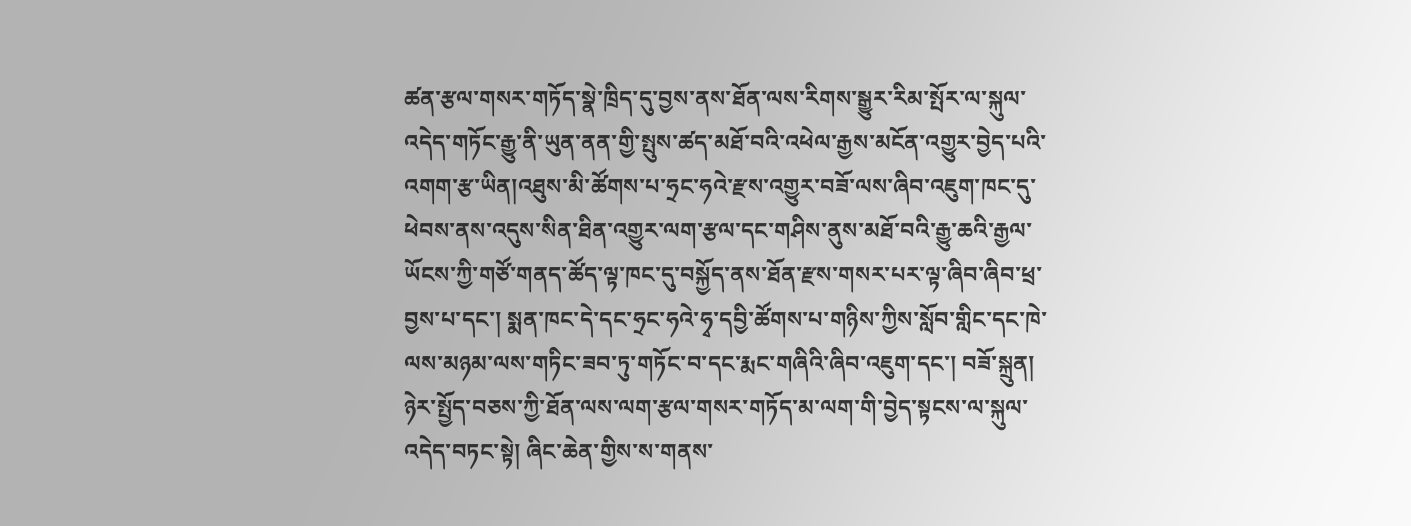ཚན་རྩལ་གསར་གཏོད་སྣེ་ཁྲིད་དུ་བྱས་ནས་ཐོན་ལས་རིགས་སྒྱུར་རིམ་སྤོར་ལ་སྐུལ་འདེད་གཏོང་རྒྱུ་ནི་ཡུན་ནན་གྱི་སྤུས་ཚད་མཐོ་བའི་འཕེལ་རྒྱས་མངོན་འགྱུར་བྱེད་པའི་འགག་རྩ་ཡིན།འཐུས་མི་ཚོགས་པ་ཧྲང་ཧའེ་རྫས་འགྱུར་བཟོ་ལས་ཞིབ་འཇུག་ཁང་དུ་ཕེབས་ནས་འདུས་སིན་ཐིན་འགྱུར་ལག་རྩལ་དང་གཤིས་ནུས་མཐོ་བའི་རྒྱུ་ཆའི་རྒྱལ་ཡོངས་ཀྱི་གཙོ་གནད་ཚོད་ལྟ་ཁང་དུ་བསྐྱོད་ནས་ཐོན་རྫས་གསར་པར་ལྟ་ཞིབ་ཞིབ་ཕྲ་བྱས་པ་དང་། སྨན་ཁང་དེ་དང་ཧྲང་ཧའེ་ཧྭ་དབྱི་ཚོགས་པ་གཉིས་ཀྱིས་སློབ་གླིང་དང་ཁེ་ལས་མཉམ་ལས་གཏིང་ཟབ་ཏུ་གཏོང་བ་དང་རྨང་གཞིའི་ཞིབ་འཇུག་དང་། བཟོ་སྐྲུན། ཉེར་སྤྱོད་བཅས་ཀྱི་ཐོན་ལས་ལག་རྩལ་གསར་གཏོད་མ་ལག་གི་བྱེད་སྟངས་ལ་སྐུལ་འདེད་བཏང་སྟེ། ཞིང་ཆེན་གྱིས་ས་གནས་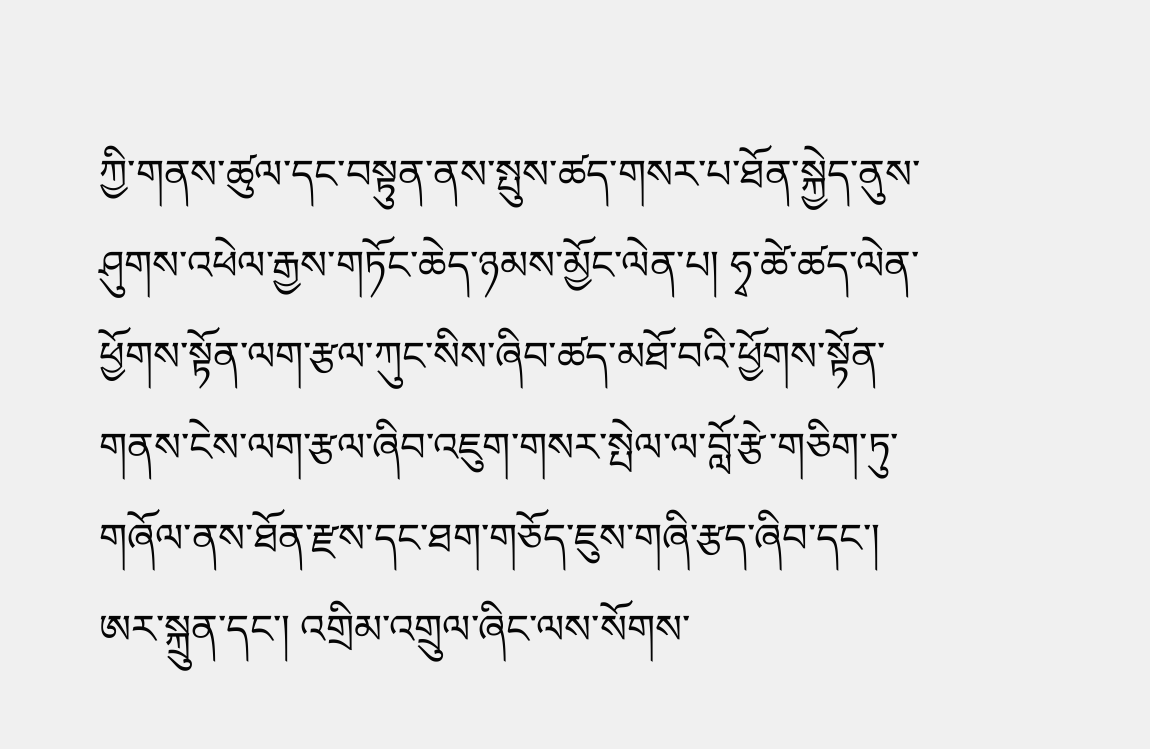ཀྱི་གནས་ཚུལ་དང་བསྟུན་ནས་སྤུས་ཚད་གསར་པ་ཐོན་སྐྱེད་ནུས་ཤུགས་འཕེལ་རྒྱས་གཏོང་ཆེད་ཉམས་མྱོང་ལེན་པ། ཧྭ་ཚེ་ཚད་ལེན་ཕྱོགས་སྟོན་ལག་རྩལ་ཀུང་སིས་ཞིབ་ཚད་མཐོ་བའི་ཕྱོགས་སྟོན་གནས་ངེས་ལག་རྩལ་ཞིབ་འཇུག་གསར་སྤེལ་ལ་བློ་རྩེ་གཅིག་ཏུ་གཞོལ་ནས་ཐོན་རྫས་དང་ཐག་གཅོད་ཇུས་གཞི་རྩད་ཞིབ་དང་། ཨར་སྐྲུན་དང་། འགྲིམ་འགྲུལ་ཞིང་ལས་སོགས་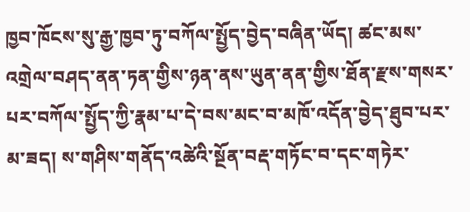ཁྱབ་ཁོངས་སུ་རྒྱ་ཁྱབ་ཏུ་བཀོལ་སྤྱོད་བྱེད་བཞིན་ཡོད། ཚང་མས་འགྲེལ་བཤད་ནན་ཏན་གྱིས་ཉན་ནས་ཡུན་ནན་གྱིས་ཐོན་རྫས་གསར་པར་བཀོལ་སྤྱོད་ཀྱི་རྣམ་པ་དེ་བས་མང་བ་མཁོ་འདོན་བྱེད་ཐུབ་པར་མ་ཟད། ས་གཤིས་གནོད་འཚེའི་སྔོན་བརྡ་གཏོང་བ་དང་གཏེར་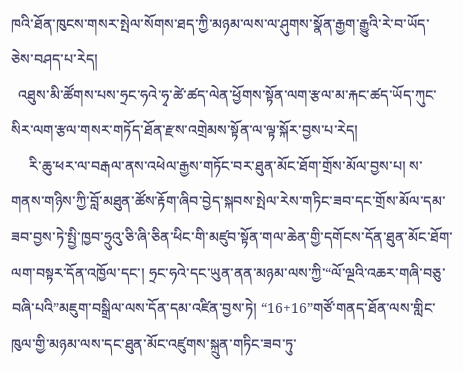ཁའི་ཐོན་ཁུངས་གསར་སྤེལ་སོགས་ཐད་ཀྱི་མཉམ་ལས་ལ་ཤུགས་སྣོན་རྒྱག་རྒྱུའི་རེ་བ་ཡོད་ཅེས་བཤད་པ་རེད།
  འཐུས་མི་ཚོགས་པས་ཧྲང་ཧའེ་ཧྭ་ཚེ་ཚད་ལེན་ཕྱོགས་སྟོན་ལག་རྩལ་མ་རྐང་ཚད་ཡོད་ཀུང་སིར་ལག་རྩལ་གསར་གཏོད་ཐོན་རྫས་འགྲེམས་སྟོན་ལ་ལྟ་སྐོར་བྱས་པ་རེད།
     རི་ཆུ་ཕར་ལ་བརྒལ་ནས་འཕེལ་རྒྱས་གཏོང་བར་ཐུན་མོང་ཐོག་གྲོས་མོལ་བྱས་པ། ས་གནས་གཉིས་ཀྱི་བློ་མཐུན་ཚོས་རྟོག་ཞིབ་བྱེད་སྐབས་སྤེལ་རེས་གཏིང་ཟབ་དང་གྲོས་མོལ་དམ་ཟབ་བྱས་ཏེ་སྤྱི་ཁྱབ་ཧྲུའུ་ཅི་ཞི་ཅིན་ཕིང་གི་མཛུབ་སྟོན་གལ་ཆེན་གྱི་དགོངས་དོན་ཐུན་མོང་ཐོག་ལག་བསྟར་དོན་འཁྱོལ་དང་། ཧྲང་ཧའེ་དང་ཡུན་ནན་མཉམ་ལས་ཀྱི་“ལོ་ལྔའི་འཆར་གཞི་བཅུ་བཞི་པའི”མཇུག་བསྒྲིལ་ལས་དོན་དམ་འཛིན་བྱས་ཏེ། “16+16”གཙོ་གནད་ཐོན་ལས་གླིང་ཁུལ་གྱི་མཉམ་ལས་དང་ཐུན་མོང་འཛུགས་སྐྲུན་གཏིང་ཟབ་ཏུ་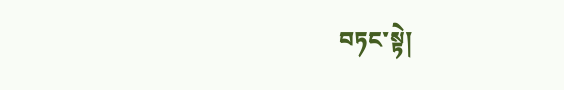བཏང་སྟེ།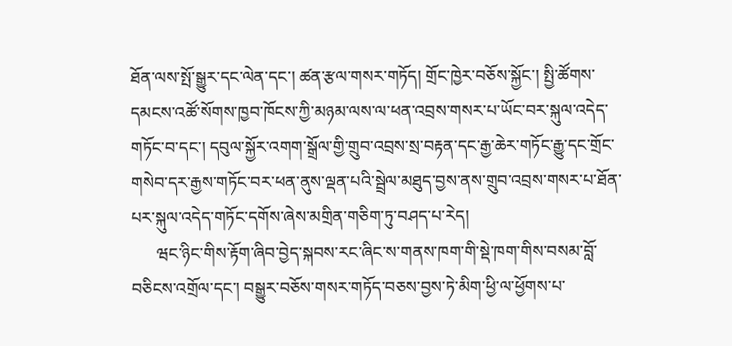ཐོན་ལས་སྤོ་སྒྱུར་དང་ལེན་དང་། ཚན་རྩལ་གསར་གཏོད། གྲོང་ཁྱེར་བཅོས་སྐྱོང་། སྤྱི་ཚོགས་དམངས་འཚོ་སོགས་ཁྱབ་ཁོངས་ཀྱི་མཉམ་ལས་ལ་ཕན་འབྲས་གསར་པ་ཡོང་བར་སྐུལ་འདེད་གཏོང་བ་དང་། དབུལ་སྐྱོར་འགག་སྒྲོལ་གྱི་གྲུབ་འབྲས་སྲ་བརྟན་དང་རྒྱ་ཆེར་གཏོང་རྒྱུ་དང་གྲོང་གསེབ་དར་རྒྱས་གཏོང་བར་ཕན་ནུས་ལྡན་པའི་སྦྲེལ་མཐུད་བྱས་ནས་གྲུབ་འབྲས་གསར་པ་ཐོན་པར་སྐུལ་འདེད་གཏོང་དགོས་ཞེས་མགྲིན་གཅིག་ཏུ་བཤད་པ་རེད།
      ཝང་ཉིང་གིས་རྟོག་ཞིབ་བྱེད་སྐབས་རང་ཞིང་ས་གནས་ཁག་གི་སྡེ་ཁག་གིས་བསམ་བློ་བཅིངས་འགྲོལ་དང་། བསྒྱུར་བཅོས་གསར་གཏོད་བཅས་བྱས་ཏེ་མིག་ཕྱི་ལ་ཕྱོགས་པ་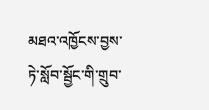མཐའ་འཁྱོངས་བྱས་ཏེ་སློབ་སྦྱོང་གི་གྲུབ་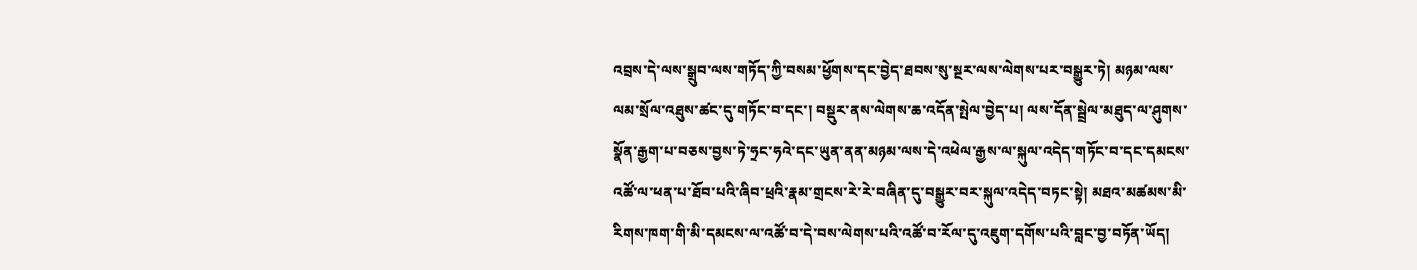འབྲས་དེ་ལས་སྒྲུབ་ལས་གཏོད་ཀྱི་བསམ་ཕྱོགས་དང་བྱེད་ཐབས་སུ་སྔར་ལས་ལེགས་པར་བསྒྱུར་ཏེ། མཉམ་ལས་ལམ་སྲོལ་འཐུས་ཚང་དུ་གཏོང་བ་དང་། བསྡུར་ནས་ལེགས་ཆ་འདོན་སྤེལ་བྱེད་པ། ལས་དོན་སྦྲེལ་མཐུད་ལ་ཤུགས་སྣོན་རྒྱག་པ་བཅས་བྱས་ཏེ་ཧྲང་ཧའེ་དང་ཡུན་ནན་མཉམ་ལས་དེ་འཕེལ་རྒྱས་ལ་སྐུལ་འདེད་གཏོང་བ་དང་དམངས་འཚོ་ལ་ཕན་པ་ཐོབ་པའི་ཞིབ་ཕྲའི་རྣམ་གྲངས་རེ་རེ་བཞིན་དུ་བསྒྱུར་བར་སྐུལ་འདེད་བཏང་སྟེ། མཐའ་མཚམས་མི་རིགས་ཁག་གི་མི་དམངས་ལ་འཚོ་བ་དེ་བས་ལེགས་པའི་འཚོ་བ་རོལ་དུ་འཇུག་དགོས་པའི་བླང་བྱ་བཏོན་ཡོད།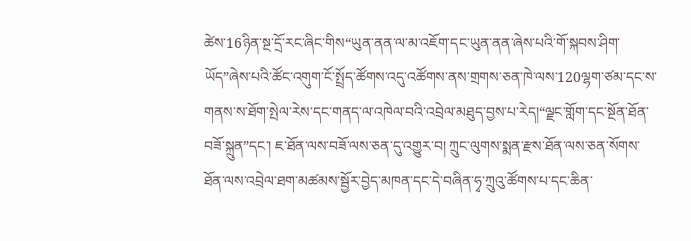ཚེས་16ཉིན་སྔ་དྲོ་རང་ཞིང་གིས“ཡུན་ནན་ལ་མ་འཇོག་དང་ཡུན་ནན་ཞེས་པའི་གོ་སྐབས་ཤིག་ཡོད”ཞེས་པའི་ཚོང་འགུག་ངོ་སྤྲོད་ཚོགས་འདུ་འཚོགས་ནས་གྲགས་ཅན་ཁེ་ལས་120ལྷག་ཙམ་དང་ས་གནས་ས་ཐོག་སྤེལ་རེས་དང་གནད་ལ་འཁེལ་བའི་འབྲེལ་མཐུད་བྱས་པ་རེད།“ལྗང་གློག་དང་སྔོན་ཐོན་བཟོ་སྐྲུན”དང་། ཇ་ཐོན་ལས་བཟོ་ལས་ཅན་དུ་འགྱུར་བ། ཀྲུང་ལུགས་སྨན་རྫས་ཐོན་ལས་ཅན་སོགས་ཐོན་ལས་འབྲེལ་ཐག་མཚམས་སྦྱོར་བྱེད་མཁན་དང་དེ་བཞིན་ཧྭ་ཀྲུའུ་ཚོགས་པ་དང་ཆིན་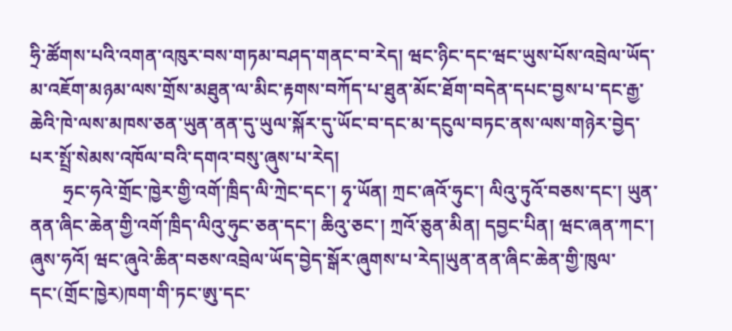ཧྲི་ཚོགས་པའི་འགན་འཁུར་བས་གཏམ་བཤད་གནང་བ་རེད། ཝང་ཉིང་དང་ཝང་ཡུས་པོས་འབྲེལ་ཡོད་མ་འཇོག་མཉམ་ལས་གྲོས་མཐུན་ལ་མིང་རྟགས་བཀོད་པ་ཐུན་མོང་ཐོག་བདེན་དཔང་བྱས་པ་དང་རྒྱ་ཆེའི་ཁེ་ལས་མཁས་ཅན་ཡུན་ནན་དུ་ཡུལ་སྐོར་དུ་ཡོང་བ་དང་མ་དངུལ་བཏང་ནས་ལས་གཉེར་བྱེད་པར་སྤྲོ་སེམས་འཁོལ་བའི་དགའ་བསུ་ཞུས་པ་རེད།
       ཧྲང་ཧའེ་གྲོང་ཁྱེར་གྱི་འགོ་ཁྲིད་ལི་ཀྲེང་དང་། ཧྭ་ཡོན། ཀྲང་ཞའོ་ཧུང་། ལིའུ་ཏུའོ་བཅས་དང་། ཡུན་ནན་ཞིང་ཆེན་གྱི་འགོ་ཁྲིད་ལིའུ་ཧུང་ཅན་དང་། ཆིའུ་ཅང་། ཀྲའོ་ཅུན་མིན། དབྱང་པིན། ཝང་ཞན་ཀང་། ཞུས་ཧའོ། ཝང་ཞུའེ་ཆིན་བཅས་འབྲེལ་ཡོད་བྱེད་སྒོར་ཞུགས་པ་རེད།ཡུན་ནན་ཞིང་ཆེན་གྱི་ཁུལ་དང་(གྲོང་ཁྱེར)ཁག་གི་ཏང་ཨུ་དང་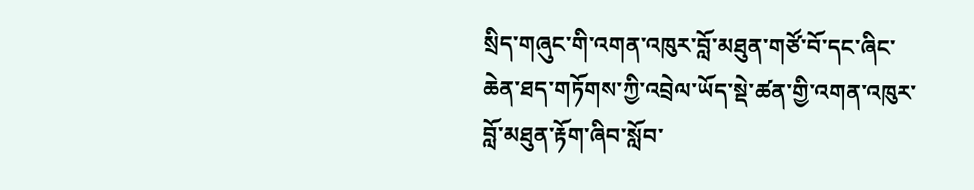སྲིད་གཞུང་གི་འགན་འཁུར་བློ་མཐུན་གཙོ་བོ་དང་ཞིང་ཆེན་ཐད་གཏོགས་ཀྱི་འབྲེལ་ཡོད་སྡེ་ཚན་གྱི་འགན་འཁུར་བློ་མཐུན་རྟོག་ཞིབ་སློབ་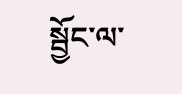སྦྱོང་ལ་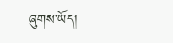ཞུགས་ཡོད།